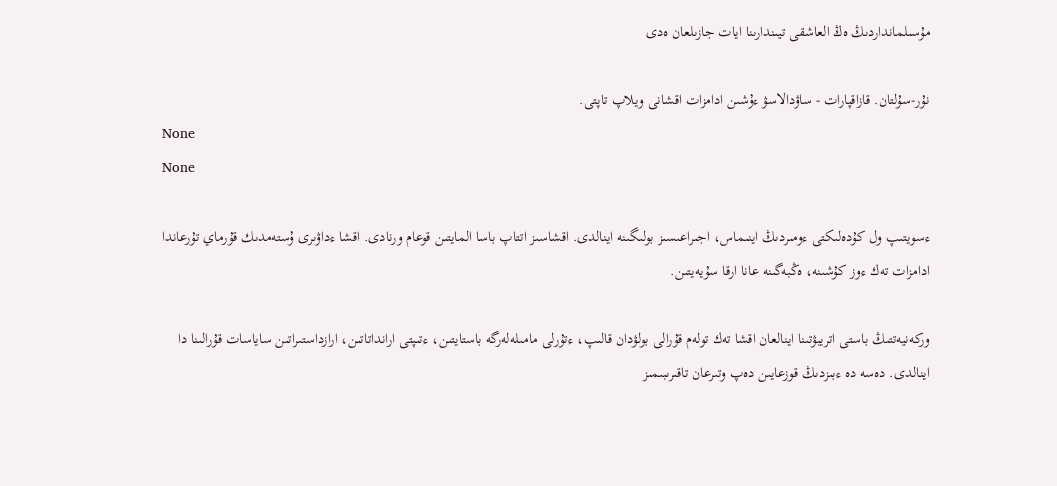مۇسىلمانداردىڭ ەڭ العاشقى تيىندارىنا ايات جازىلعان ەدى

نۇر-سۇلتان. قازاقپارات - ساۋدالاسۋ ءۇشىن ادامزات اقشانى ويلاپ تاپتى.
None
None

ءسويتىپ ول كۇدەلىكتى ءومىردىڭ اينىماس، اجىراعىسىز بولىگىنە اينالدى. اقشاسىز اتتاپ باسا المايتىن قوعام ورنادى. اقشا ءداۋىرى ۇستەمدىك قۇرماي تۇرعاندا ادامزات تەك ءوز كۇشىنە، ەڭبەگىنە عانا ارقا سۇيەيتىن.

وركەنيەتتىڭ باستى اتريبۋتىنا اينالعان اقشا تەك تولەم قۇرالى بولۋدان قالىپ، ءتۇرلى مامىلەلەرگە باستايتىن، ءتىپتى ارانداتاتىن، ارازداستىراتىن ساياسات قۇرالىنا دا اينالدى. دەسە دە ءبىزدىڭ قوزعايىن دەپ وتىرعان تاقىرىبىمىز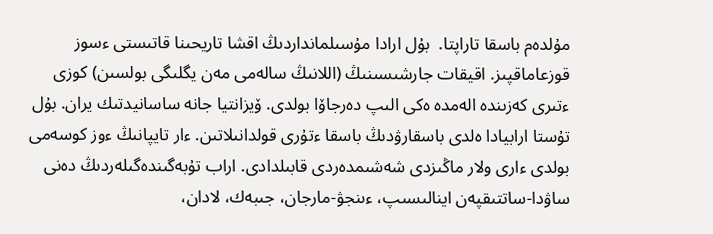مۇلدەم باسقا تاراپتا.  بۇل ارادا مۇسىلمانداردىڭ اقشا تاريحىنا قاتىستى ءسوز قوزعاماقپىز. اقيقات جارشىسىنىڭ (اللانىڭ سالەمى مەن يگلىگى بولسىن) كوزى ءتىرى كەزىندە الەمدە ەكى الىپ دەرجاۆا بولدى. ۆيزانتيا جانە ساسانيدتىك يران. بۇل تۇستا ارابيادا ەلدى باسقارۋدىڭ باسقا ءتۇرى قولدانىلاتىن. ءار تايپانىڭ ءوز كوسەمى بولدى ءارى ولار ماڭىزدى شەشىمدەردى قابىلدادى. اراب تۇبەگىندەگىلەردىڭ دەنى ساۋدا-ساتتىقپەن اينالىسىپ، ءىنجۋ-مارجان، جىبەك، لادان،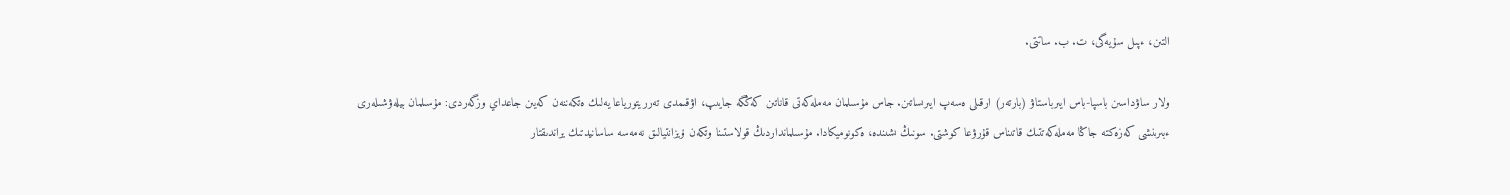التىن، ءپىل سۇيەگى، ت. ب. ساتتى.

ولار ساۋداسىن باسپا-باس ايىرباستاۋ (بارتەر) ارقىلى ەسەپ ايىرىساتىن. جاس مۇسىلمان مەملەكەتى قاناتىن كەڭگە جايىپ، اۋقىمدى تەرريتورياعا يەلىك ەتكەننەن كەيىن جاعداي وزگەردى: مۇسىلمان بيلەۋشىلەرى ءبىرىنشى كەزەكتە جاڭا مەملەكەتتىك قاتىناس قۇرۋعا كوشتى. سونىڭ ىشىندە، ەكونوميكادا. مۇسىلمانداردىڭ قولاستىنا وتكەن ۆيزانتيالىق نەمەسە ساسانيدتىك يراندىقتار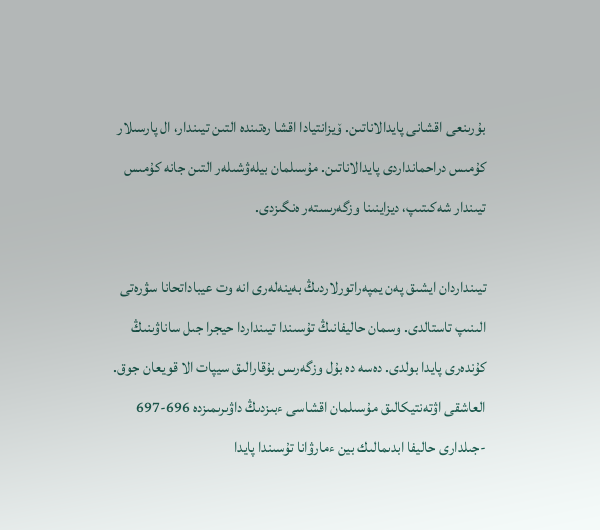بۇرىنعى اقشانى پايدالاناتىن. ۆيزانتيادا اقشا رەتىندە التىن تيىندار، ال پارسىلار كۇمىس دراحمانداردى پايدالاناتىن. مۇسىلمان بيلەۋشىلەر التىن جانە كۇمىس تيىندار شەكىتىپ، ديزاينىنا وزگەرىستەر ەنگىزدى.

تيىنداردان ايشىق پەن يمپەراتورلاردىڭ بەينەلەرى انە وت عيباداتحانا سۋرەتى الىنىپ تاستالدى. وسمان حاليفانىڭ تۇسىندا تيىنداردا حيجرا جىل ساناۋىنىڭ كۇندەرى پايدا بولدى. دەسە دە بۇل وزگەرىس بۇقارالىق سيپات الا قويعان جوق. العاشقى اۋتەنتيكالىق مۇسىلمان اقشاسى ءبىزدىڭ داۋىرىمىزدە 696-697 -جىلدارى حاليفا ابدىمالىك بين ءمارۋانا تۇسىندا پايدا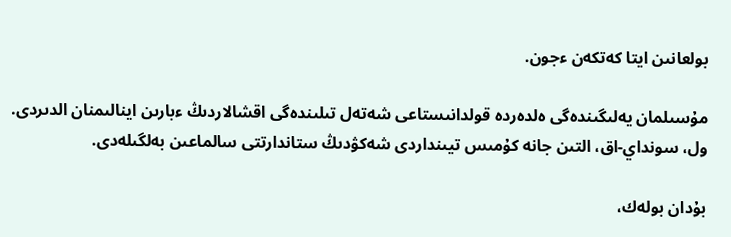بولعانىن ايتا كەتكەن ءجون.

مۇسىلمان يەلىگىندەگى ەلدەردە قولدانىستاعى شەتەل تىلىندەگى اقشالاردىڭ ءبارىن اينالىمنان الدىردى. ول، سونداي-اق، التىن جانە كۇمىس تيىنداردى شەكۋدىڭ ستاندارتتى سالماعىن بەلگىلەدى.

بۇدان بولەك،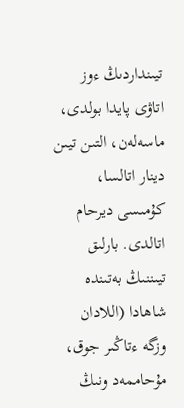تيىنداردىڭ ءوز اتاۋى پايدا بولدى، ماسەلەن، التىن تيىن دينار اتالسا، كۇمىسى ديرحام اتالدى. بارلىق تيىننىڭ بەتىندە شاھادا (اللادان وزگە ءتاڭىر جوق، مۇحاممەد ونىڭ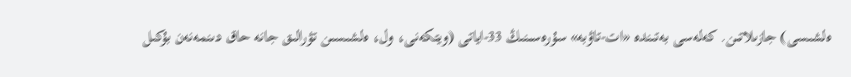ەلشىسى) جازىلاتىن. كەلەسى بەتىندە «ات-تاۋبە» سۇرەسىنىڭ 33-اياتى (ويتكەنى، ول، ەلشىسىن تۋرالىق جانە حاق دىنمەنەن بۇكىل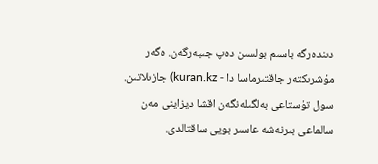دىندەرگە باسىم بولسىن دەپ جىبەرگەن. ەگەر مۇشرىكتەر جاقتىرماسا دا - kuran.kz) جازىلاتىن. سول تۇستاعى بەلگىلەنگەن اقشا ديزاينى مەن سالماعى بىرنەشە عاسىر بويى ساقتالدى.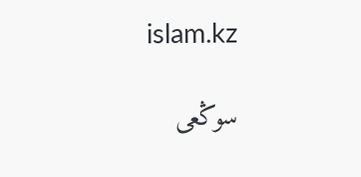islam.kz

سوڭعى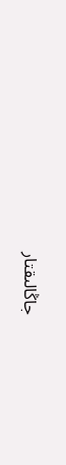جاڭالىقتار